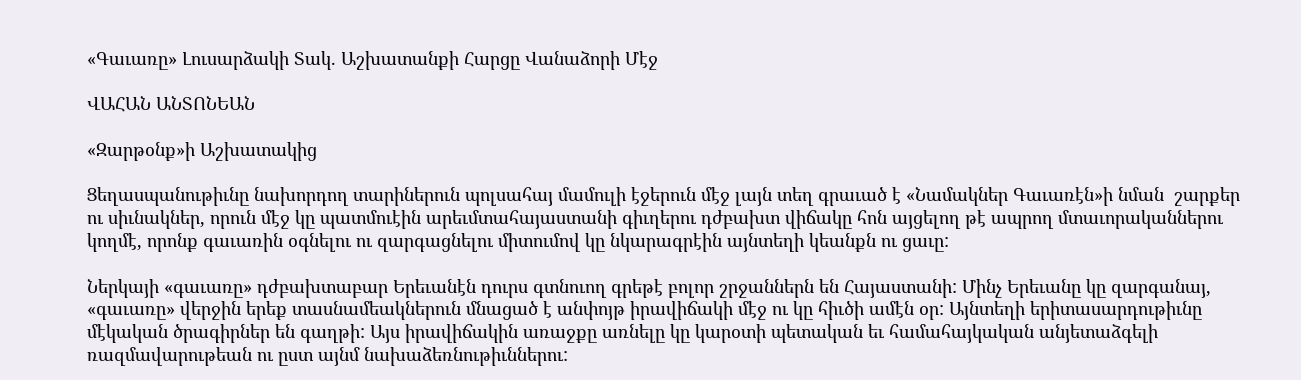«Գաւառը» Լուսարձակի Տակ. Աշխատանքի Հարցը Վանաձորի Մէջ

ՎԱՀԱՆ ԱՆՏՈՆԵԱՆ

«Զարթօնք»ի Աշխատակից

Ցեղասպանութիւնը նախորդող տարիներուն պոլսահայ մամուլի էջերուն մէջ լայն տեղ գրաւած է «Նամակներ Գաւառէն»ի նման  շարքեր ու սիւնակներ, որուն մէջ կը պատմուէին արեւմտահայաստանի գիւղերու դժբախտ վիճակը հոն այցելող թէ ապրող մտաւորականներու կողմէ, որոնք գաւառին օգնելու ու զարգացնելու միտումով կը նկարագրէին այնտեղի կեանքն ու ցաւը:

Ներկայի «գաւառը» դժբախտաբար Երեւանէն դուրս գտնուող գրեթէ բոլոր շրջաններն են Հայաստանի: Մինչ Երեւանը կը զարգանայ, «գաւառը» վերջին երեք տասնամեակներուն մնացած է անփոյթ իրավիճակի մէջ ու կը հիւծի ամէն օր: Այնտեղի երիտասարդութիւնը մէկական ծրագիրներ են գաղթի: Այս իրավիճակին առաջքը առնելը կը կարօտի պետական եւ համահայկական անյետաձգելի ռազմավարութեան ու ըստ այնմ նախաձեռնութիւններու: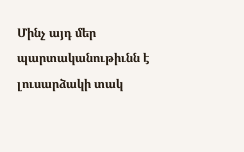Մինչ այդ մեր պարտականութիւնն է լուսարձակի տակ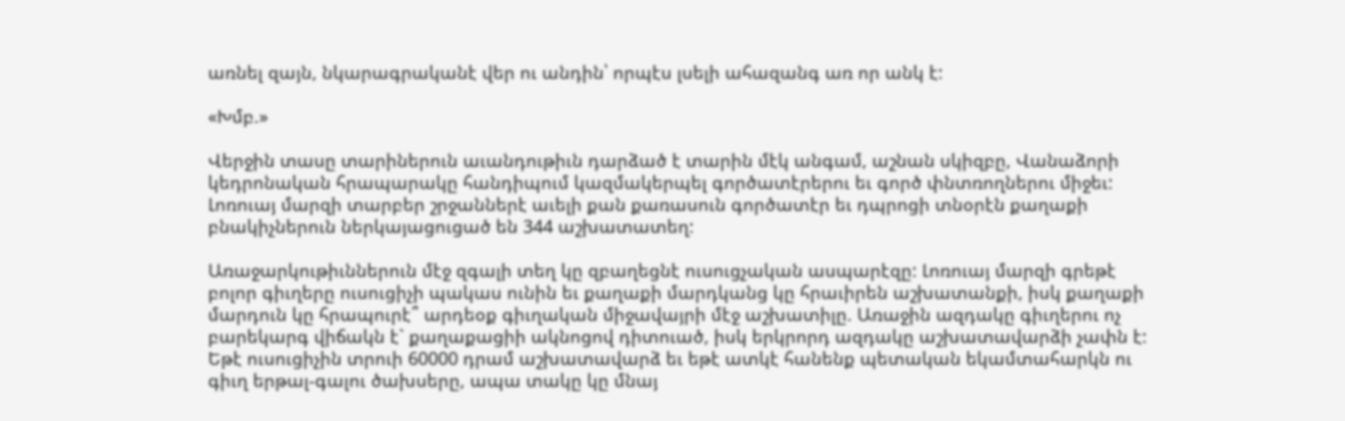առնել զայն, նկարագրականէ վեր ու անդին՝ որպէս լսելի ահազանգ առ որ անկ է:

«Խմբ.»

Վերջին տասը տարիներուն աւանդութիւն դարձած է տարին մէկ անգամ, աշնան սկիզբը, Վանաձորի կեդրոնական հրապարակը հանդիպում կազմակերպել գործատէրերու եւ գործ փնտռողներու միջեւ: Լոռուայ մարզի տարբեր շրջաններէ աւելի քան քառասուն գործատէր եւ դպրոցի տնօրէն քաղաքի բնակիչներուն ներկայացուցած են 344 աշխատատեղ:

Առաջարկութիւններուն մէջ զգալի տեղ կը զբաղեցնէ ուսուցչական ասպարէզը: Լոռուայ մարզի գրեթէ բոլոր գիւղերը ուսուցիչի պակաս ունին եւ քաղաքի մարդկանց կը հրաւիրեն աշխատանքի, իսկ քաղաքի մարդուն կը հրապուրէ՞ արդեօք գիւղական միջավայրի մէջ աշխատիլը. Առաջին ազդակը գիւղերու ոչ բարեկարգ վիճակն է` քաղաքացիի ակնոցով դիտուած, իսկ երկրորդ ազդակը աշխատավարձի չափն է: Եթէ ուսուցիչին տրուի 60000 դրամ աշխատավարձ եւ եթէ ատկէ հանենք պետական եկամտահարկն ու գիւղ երթալ-գալու ծախսերը, ապա տակը կը մնայ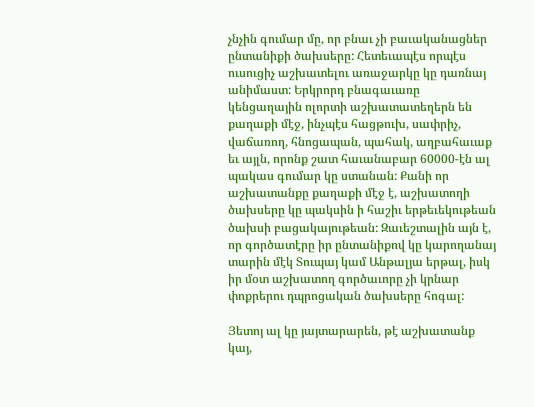չնչին գումար մը, որ բնաւ չի բաւականացներ ընտանիքի ծախսերը: Հետեւապէս որպէս ուսուցիչ աշխատելու առաջարկը կը դառնայ անիմաստ: Երկրորդ բնագաւառը կենցաղային ոլորտի աշխատատեղերն են քաղաքի մէջ, ինչպէս հացթուխ, սափրիչ, վաճառող, հնոցապան, պահակ, աղբահաւաք եւ այլն, որոնք շատ հաւանաբար 60000-էն ալ պակաս գումար կը ստանան: Քանի որ աշխատանքը քաղաքի մէջ է, աշխատողի ծախսերը կը պակսին ի հաշիւ երթեւեկութեան ծախսի բացակայութեան: Զաւեշտալին այն է, որ գործատէրը իր ընտանիքով կը կարողանայ տարին մէկ Տուպայ կամ Անթալյա երթալ, իսկ իր մօտ աշխատող գործաւորը չի կրնար փոքրերու դպրոցական ծախսերը հոգալ:

Յետոյ ալ կը յայտարարեն, թէ աշխատանք կայ,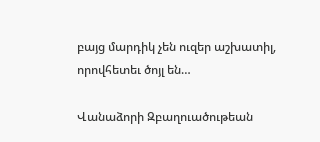բայց մարդիկ չեն ուզեր աշխատիլ, որովհետեւ ծոյլ են…

Վանաձորի Զբաղուածութեան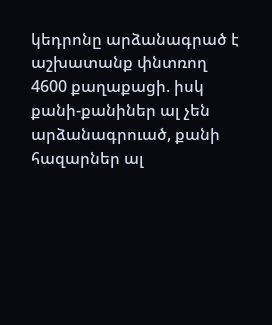կեդրոնը արձանագրած է աշխատանք փնտռող 4600 քաղաքացի. իսկ քանի-քանիներ ալ չեն արձանագրուած, քանի հազարներ ալ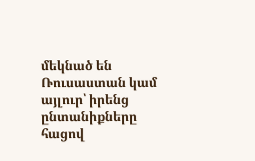մեկնած են Ռուսաստան կամ այլուր՝ իրենց ընտանիքները հացով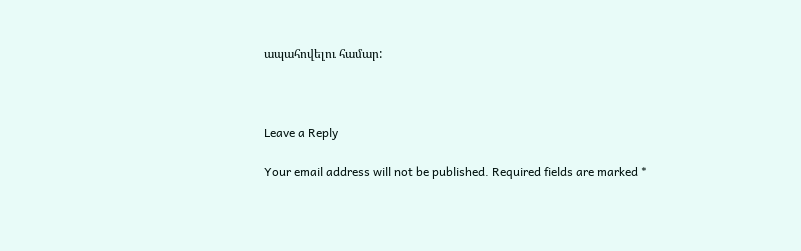ապահովելու համար:



Leave a Reply

Your email address will not be published. Required fields are marked *